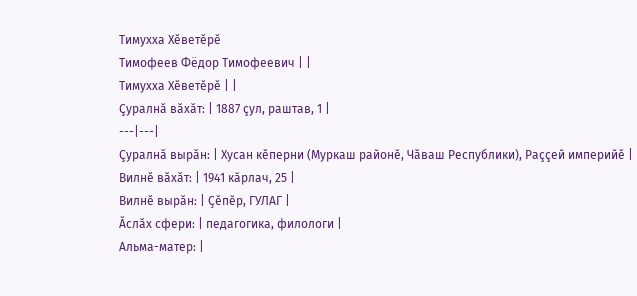Тимухха Хĕветĕрĕ
Тимофеев Фёдор Тимофеевич | |
Тимухха Хĕветĕрĕ | |
Çуралнă вăхăт: | 1887 çул, раштав, 1 |
---|---|
Çуралнă вырăн: | Хусан кĕперни (Муркаш районӗ, Чăваш Республики), Раççей империйĕ |
Вилнĕ вăхăт: | 1941 кӑрлач, 25 |
Вилнĕ вырăн: | Ҫӗпӗр, ГУЛАГ |
Ăслăх сфери: | педагогика, филологи |
Альма-матер: |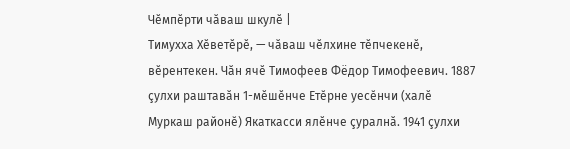Чĕмпĕрти чăваш шкулĕ |
Тимухха Хĕветĕрĕ, — чăваш чĕлхине тĕпчекенĕ, вĕрентекен. Чăн ячĕ Тимофеев Фёдор Тимофеевич. 1887 çулхи раштавăн 1-мĕшĕнче Етӗрне уесӗнчи (халĕ Муркаш районӗ) Якаткасси ялĕнче çуралнă. 1941 çулхи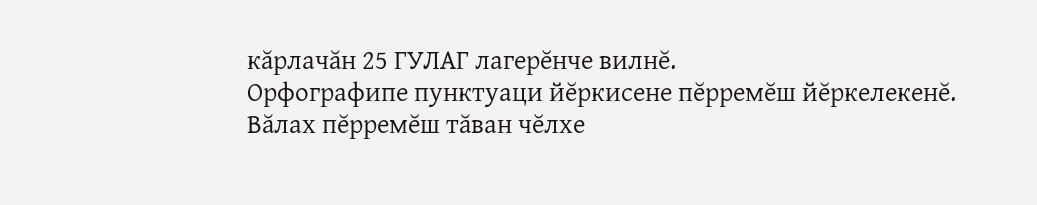кăрлачăн 25 ГУЛАГ лагерĕнче вилнĕ.
Орфографипе пунктуаци йĕркисене пĕрремĕш йĕркелекенĕ. Вăлах пĕрремĕш тăван чĕлхе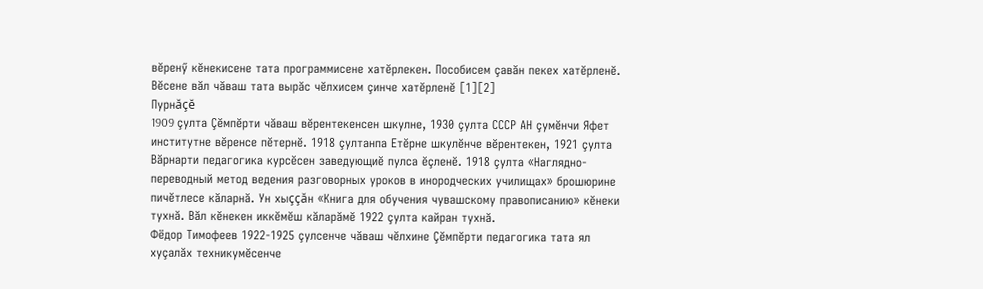вĕренӳ кĕнекисене тата программисене хатĕрлекен. Пособисем çавăн пекех хатĕрленĕ. Вĕсене вăл чăваш тата вырăс чĕлхисем çинче хатĕрленĕ [1][2]
Пурнăçĕ
1909 çулта Çĕмпĕрти чăваш вĕрентекенсен шкулне, 1930 çулта СССР АН çумĕнчи Яфет институтне вĕренсе пĕтернĕ. 1918 çултанпа Етĕрне шкулĕнче вĕрентекен, 1921 çулта Вăрнарти педагогика курсĕсен заведующиĕ пулса ĕçленĕ. 1918 çулта «Наглядно-переводный метод ведения разговорных уроков в инородческих училищах» брошюрине пичĕтлесе кăларнă. Ун хыççăн «Книга для обучения чувашскому правописанию» кĕнеки тухнă. Вăл кĕнекен иккĕмĕш кăларăмĕ 1922 çулта кайран тухнă.
Фёдор Тимофеев 1922-1925 çулсенче чăваш чĕлхине Çĕмпĕрти педагогика тата ял хуçалăх техникумĕсенче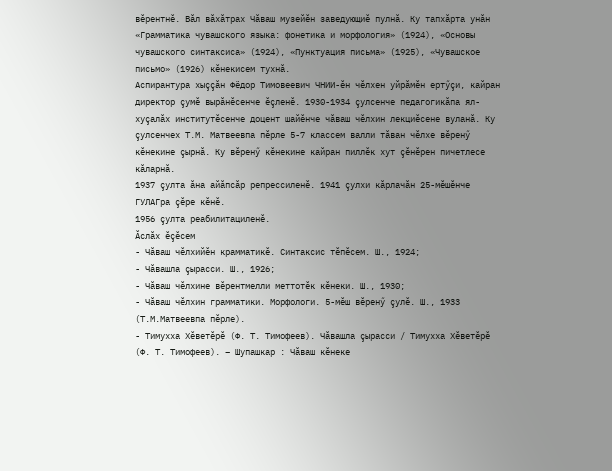вĕрентнĕ. Вăл вăхăтрах Чăваш музейĕн заведующиĕ пулнă. Ку тапхăрта унăн «Грамматика чувашского языка: фонетика и морфология» (1924), «Основы чувашского синтаксиса» (1924), «Пунктуация письма» (1925), «Чувашское письмо» (1926) кĕнекисем тухнă.
Аспирантура хыççăн Фёдор Тимовеевич ЧНИИ-ĕн чĕлхен уйрăмĕн ертӳçи, кайран директор çумĕ вырăнĕсенче ĕçленĕ. 1930-1934 çулсенче педагогикăпа ял-хуçалăх институтĕсенче доцент шайĕнче чăваш чĕлхин лекциĕсене вуланă. Ку çулсенчех Т.М. Матвеевпа пĕрле 5-7 классем валли тăван чĕлхе вĕренӳ кĕнекине çырнă. Ку вĕренӳ кĕнекине кайран пиллĕк хут çĕнĕрен пичетлесе кăларнă.
1937 çулта ăна айăпсăр репрессиленĕ. 1941 çулхи кăрлачăн 25-мĕшĕнче ГУЛАГра çĕре кĕнĕ.
1956 çулта реабилитациленĕ.
Ăслăх ĕçĕсем
- Чăваш чĕлхийĕн крамматикĕ. Синтаксис тĕпĕсем. Ш., 1924;
- Чăвашла çырасси. Ш., 1926;
- Чăваш чĕлхине вĕрентмелли меттотĕк кĕнеки. Ш., 1930;
- Чăваш чĕлхин грамматики. Морфологи. 5-мĕш вĕренӳ çулĕ. Ш., 1933 (Т.М.Матвеевпа пĕрле).
- Тимухха Хĕветĕрĕ (Ф. Т. Тимофеев). Чăвашла çырасси / Тимухха Хĕветĕрĕ (Ф. Т. Тимофеев). – Шупашкар : Чăваш кĕнеке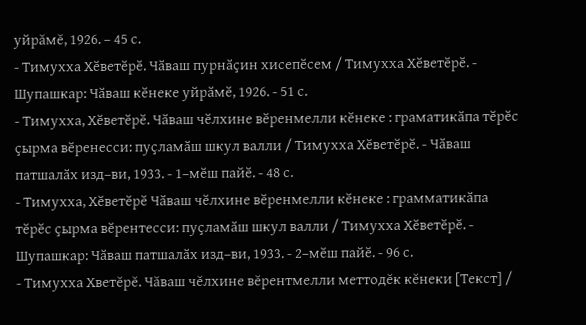уйрăмĕ, 1926. – 45 с.
- Тимухха Хӗветӗрӗ. Чӑваш пурнӑҫин хисепӗсем / Тимухха Хӗветӗрӗ. - Шупашкар: Чӑваш кӗнеке уйрӑмӗ, 1926. - 51 с.
- Тимухха, Хӗветӗрӗ. Чӑваш чӗлхине вӗренмелли кӗнеке : граматикӑпа тӗрӗс ҫырма вӗренесси: пуҫламӑш шкул валли / Тимухха Хӗветӗрӗ. - Чӑваш патшалӑх изд–ви, 1933. - 1–мӗш пайӗ. - 48 с.
- Тимухха, Хӗветӗрӗ Чӑваш чӗлхине вӗренмелли кӗнеке : грамматикӑпа тӗрӗс ҫырма вӗрентесси: пуҫламӑш шкул валли / Тимухха Хӗветӗрӗ. - Шупашкар: Чӑваш патшалӑх изд–ви, 1933. - 2–мӗш пайӗ. - 96 с.
- Тимухха Хветĕрĕ. Чăваш чĕлхине вĕрентмелли меттодĕк кĕнеки [Текст] /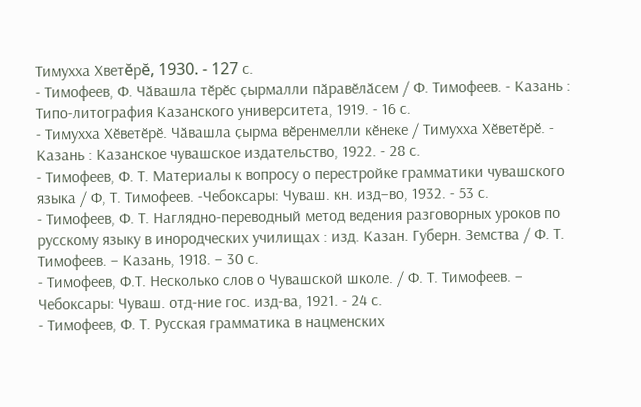Тимухха Хветĕрĕ, 1930. - 127 с.
- Тимофеев, Ф. Чӑвашла тӗрӗс ҫырмалли пӑравӗлӑсем / Ф. Тимофеев. - Казань : Типо-литография Казанского университета, 1919. - 16 с.
- Тимухха Хӗветӗрӗ. Чӑвашла ҫырма вӗренмелли кӗнеке / Тимухха Хӗветӗрӗ. - Казань : Казанское чувашское издательство, 1922. - 28 с.
- Тимофеев, Ф. Т. Материалы к вопросу о перестройке грамматики чувашского языка / Ф, Т. Тимофеев. -Чебоксары: Чуваш. кн. изд–во, 1932. - 53 с.
- Тимофеев, Ф. Т. Наглядно-переводный метод ведения разговорных уроков по русскому языку в инородческих училищах : изд. Казан. Губерн. Земства / Ф. Т. Тимофеев. – Казань, 1918. – 30 с.
- Тимофеев, Ф.Т. Несколько слов о Чувашской школе. / Ф. Т. Тимофеев. – Чебоксары: Чуваш. отд-ние гос. изд-ва, 1921. - 24 с.
- Тимофеев, Ф. Т. Русская грамматика в нацменских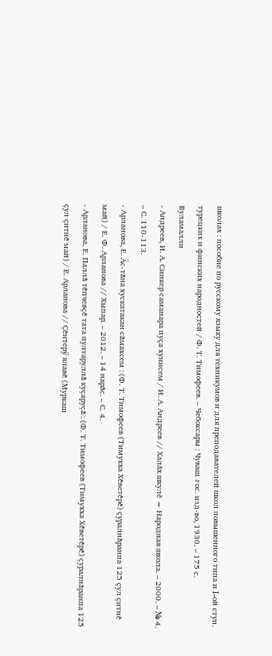школах : пособие по русскому языку для техникумов и для преподавателей школ повышенного типа и I-ой ступ. турецких и финских народностей / Ф. Т. Тимофеев. – Чебоксары : Чуваш. гос. изд-во, 1930. – 175 с.
Вуламалли
- Андреев, И. А. Синкер саманара пуçа хунисем / И. А. Андреев // Халăх шкулĕ = Народная школа. – 2000. – № 4. – С. 110-113.
- Арланова, Е. Ӑс-тӑна хускатакан сӑмахсем : (Ф. Т. Тимофеев (Тимухха Хӗветӗрӗ) ҫуралнӑранпа 125 ҫул ҫитнӗ май) / Е. Ф. Арланова // Хыпар. – 2012. – 14 нарӑс. – С. 4.
- Арланова, Е. Паллӑ тӗпчевҫӗ тата пултаруллӑ куҫаруҫӑ : (Ф. Т. Тимофеев (Тимухха Хӗветӗрӗ) ҫуралнӑранпа 125 ҫул ҫитнӗ май) / Е. Арланова // Ҫӗнтерӳ ялавӗ (Муркаш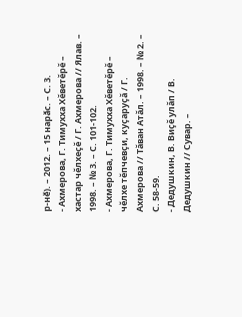р-нӗ). – 2012. – 15 нарӑс. – С. 3.
- Ахмерова, Г. Тимухха Хĕветĕрĕ – хастар чĕлхеçĕ / Г. Ахмерова // Ялав. – 1998. – № 3. – С. 101-102.
- Ахмерова, Г. Тимухха Хĕветĕрĕ – чĕлхе тĕпчевçи, куçаруçă / Г. Ахмерова // Тăван Атăл. – 1998. – № 2. – С. 58-59.
- Дедушкин, В. Виçĕ улăп / В. Дедушкин // Сувар. –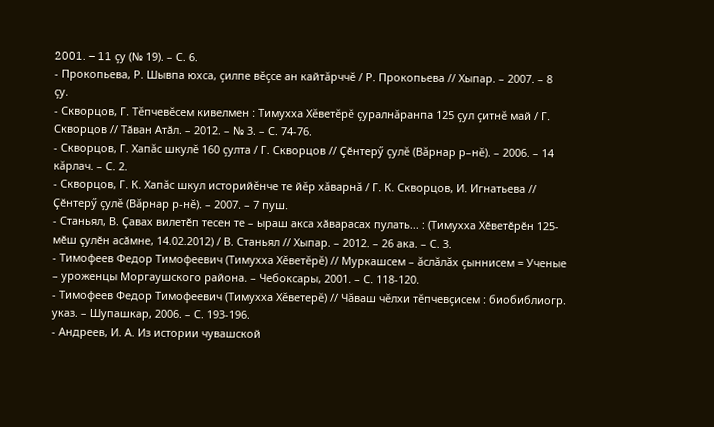2001. – 11 çу (№ 19). – С. 6.
- Прокопьева, Р. Шывпа юхса, çилпе вĕçсе ан кайтăрччĕ / Р. Прокопьева // Хыпар. – 2007. – 8 çу.
- Скворцов, Г. Тĕпчевĕсем кивелмен : Тимухха Хĕветĕрĕ çуралнăранпа 125 çул çитнĕ май / Г. Скворцов // Тӑван Атӑл. – 2012. – № 3. – С. 74-76.
- Скворцов, Г. Хапăс шкулĕ 160 çулта / Г. Скворцов // Ҫӗнтерӳ çулĕ (Вăрнар р–нĕ). – 2006. – 14 кăрлач. – С. 2.
- Скворцов, Г. К. Хапăс шкул историйĕнче те йĕр хăварнă / Г. К. Скворцов, И. Игнатьева // Ҫӗнтерӳ çулĕ (Вăрнар р-нĕ). – 2007. – 7 пуш.
- Станьял, В. Ҫавах вилетӗп тесен те – ыраш акса хӑварасах пулать... : (Тимухха Хӗветӗрӗн 125-мӗш ҫулӗн асӑмне, 14.02.2012) / В. Станьял // Хыпар. – 2012. – 26 ака. – С. 3.
- Тимофеев Федор Тимофеевич (Тимухха Хĕветĕрĕ) // Муркашсем – ăслăлăх çыннисем = Ученые – уроженцы Моргаушского района. – Чебоксары, 2001. – С. 118-120.
- Тимофеев Федор Тимофеевич (Тимухха Хĕветерĕ) // Чăваш чĕлхи тĕпчевçисем : биобиблиогр. указ. – Шупашкар, 2006. – С. 193-196.
- Андреев, И. А. Из истории чувашской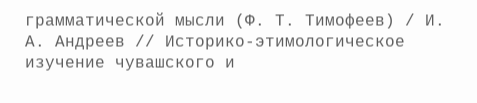грамматической мысли (Ф. Т. Тимофеев) / И. А. Андреев // Историко-этимологическое изучение чувашского и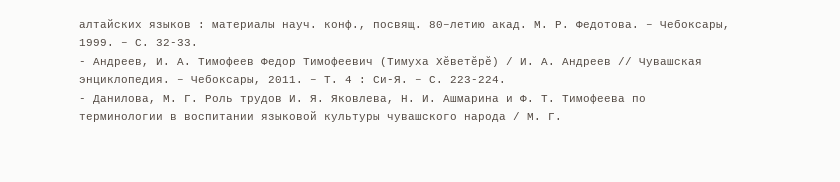алтайских языков : материалы науч. конф., посвящ. 80–летию акад. М. Р. Федотова. – Чебоксары, 1999. – С. 32-33.
- Андреев, И. А. Тимофеев Федор Тимофеевич (Тимуха Хĕветĕрĕ) / И. А. Андреев // Чувашская энциклопедия. – Чебоксары, 2011. – Т. 4 : Си-Я. – С. 223-224.
- Данилова, М. Г. Роль трудов И. Я. Яковлева, Н. И. Ашмарина и Ф. Т. Тимофеева по терминологии в воспитании языковой культуры чувашского народа / М. Г.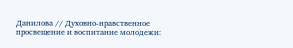Данилова // Духовно-нравственное просвещение и воспитание молодежи: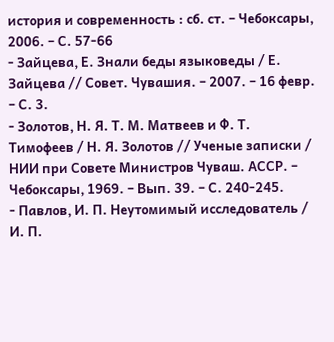история и современность : сб. ст. – Чебоксары, 2006. – С. 57-66
- Зайцева, Е. Знали беды языковеды / Е. Зайцева // Совет. Чувашия. – 2007. – 16 февр. – С. 3.
- Золотов, Н. Я. Т. М. Матвеев и Ф. Т. Тимофеев / Н. Я. Золотов // Ученые записки / НИИ при Совете Министров Чуваш. АССР. – Чебоксары, 1969. – Вып. 39. – С. 240-245.
- Павлов, И. П. Неутомимый исследователь / И. П.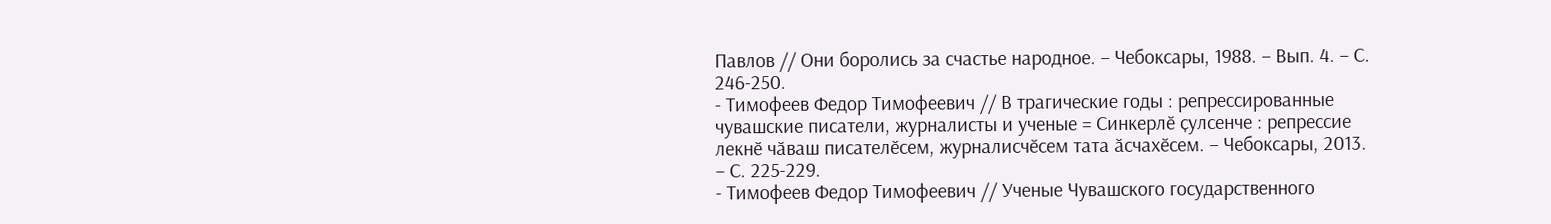Павлов // Они боролись за счастье народное. – Чебоксары, 1988. – Вып. 4. – С. 246-250.
- Тимофеев Федор Тимофеевич // В трагические годы : репрессированные чувашские писатели, журналисты и ученые = Синкерлӗ ҫулсенче : репрессие лекнӗ чӑваш писателӗсем, журналисчӗсем тата ӑсчахӗсем. – Чебоксары, 2013. – С. 225-229.
- Тимофеев Федор Тимофеевич // Ученые Чувашского государственного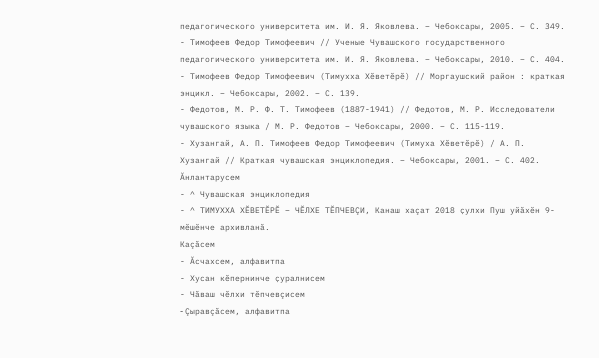педагогического университета им. И. Я. Яковлева. – Чебоксары, 2005. – С. 349.
- Тимофеев Федор Тимофеевич // Ученые Чувашского государственного педагогического университета им. И. Я. Яковлева. – Чебоксары, 2010. – С. 404.
- Тимофеев Федор Тимофеевич (Тимухха Хĕветĕрĕ) // Моргаушский район : краткая энцикл. – Чебоксары, 2002. – С. 139.
- Федотов, М. Р. Ф. Т. Тимофеев (1887-1941) // Федотов, М. Р. Исследователи чувашского языка / М. Р. Федотов – Чебоксары, 2000. – С. 115-119.
- Хузангай, А. П. Тимофеев Федор Тимофеевич (Тимуха Хĕветĕрĕ) / А. П. Хузангай // Краткая чувашская энциклопедия. – Чебоксары, 2001. – С. 402.
Ӑнлантарусем
- ^ Чувашская энциклопедия
- ^ ТИМУХХА ХĔВЕТĔРĔ – ЧĔЛХЕ ТĔПЧЕВÇИ, Канаш хаçат 2018 ҫулхи Пуш уйӑхӗн 9-мӗшӗнче архивланӑ.
Каçăсем
- Ӑсчахсем, алфавитпа
- Хусан кĕпернинче ҫуралнисем
- Чăваш чĕлхи тĕпчевçисем
- Çыравçăсем, алфавитпа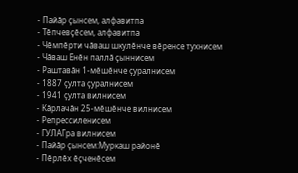- Пайăр çынсем, алфавитпа
- Тĕпчевçĕсем, алфавитпа
- Чĕмпĕрти чăваш шкулĕнче вĕренсе тухнисем
- Чăваш Енĕн паллă çыннисем
- Раштавӑн 1-мӗшӗнче ҫуралнисем
- 1887 ҫулта ҫуралнисем
- 1941 ҫулта вилнисем
- Кӑрлачӑн 25-мӗшӗнче вилнисем
- Репрессиленисем
- ГУЛАГра вилнисем
- Пайăр çынсем:Муркаш районĕ
- Пĕрлĕх ĕçченĕсем